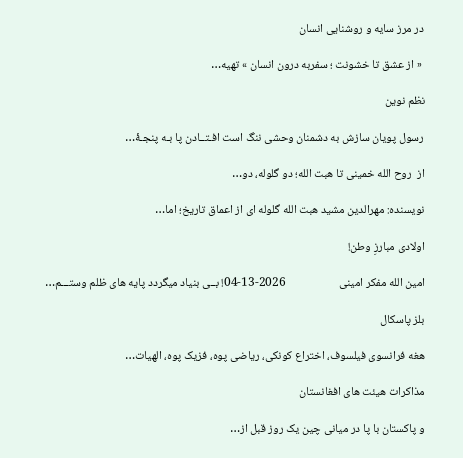در مرز سایه و روشنایی انسان

 « از عشق تا خشونت ؛ سفربه درون انسان » تهیه…

نظم نوین

رسول پویان سازش به دشمنان وحشی ننگ است افـتــادن پا بـه پنجـۀ…

از  روح الله خمینی تا هبت الله؛ دو گلوله، دو…

نویسنده: مهرالدین مشید هبت الله گلوله ای از اعماق تاریخ؛ اما…

اولادی مبارزِ وطن!

امین الله مفکر امینی                    2026-13-04! بــی بنیاد میگردد پایه های ظلم وستـــم…

بلز پاسکال

هغه فرانسوی فیلسوف، اختراع کونکی، ریاضی پوه، فزیک پوه، الهیات…

مذاکرات هیئت های افغانستان

و پاکستان با پا در میانی چین یک روز قبل از…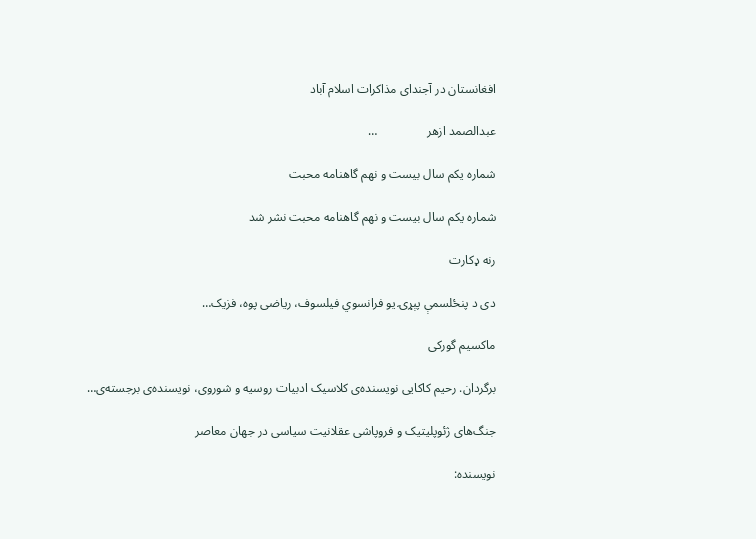افغانستان در آجندای مذاکرات اسلام آباد

عبدالصمد ازهر                …

شماره یکم سال بیست و نهم گاهنامه محبت

شماره یکم سال بیست و نهم گاهنامه محبت نشر شد

رنه ډکارت

دی د پنځلسمې پېړۍ یو فرانسوي فیلسوف، ریاضی پوه، فزیک…

ماکسیم گورکی

برگردان. رحیم کاکایی نویسنده‌ی کلاسیک ادبیات روسیه و شوروی، نویسنده‌ی برجسته‌ی…

جنگ‌های ژئوپلیتیک و فروپاشی عقلانیت سیاسی در جهان معاصر

نویسنده: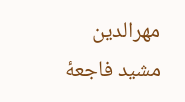مهرالدین مشید فاجعهٔ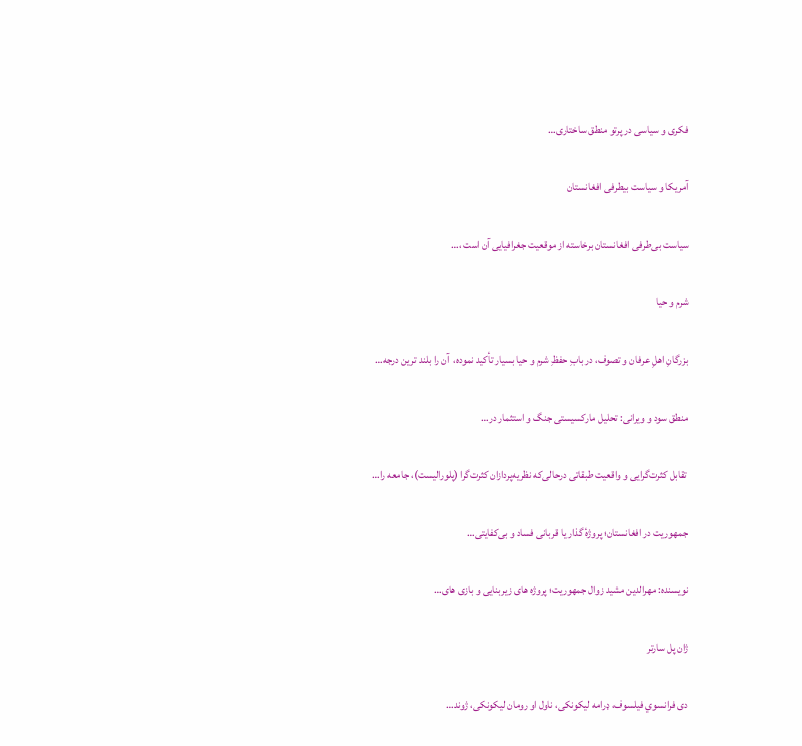فکری و سیاسی در پرتو منطق ساختاری…

آمریکا و سیاست بیطرفی افغانستان

سیاست بی‌طرفی افغانستان برخاسته از موقعیت جغرافیایی آن است ،…

شرم و حیا

بزرگانِ اهلِ عرفان و تصوف، در بابِ حفظِ شرم و حیا بسیار تأکید نموده‌،  آن را بلند ترین درجه…

منطق سود و ویرانی: تحلیل مارکسیستی جنگ و استثمار در…

 تقابل کثرت‌گرایی و واقعیت طبقاتی درحالی‌که نظریه‌پردازان کثرت‌گرا (پلورالیست)، جامعه را…

جمهوریت در افغانستان؛ پروژهٔ گذار یا قربانی فساد و بی‌کفایتی…

نویسنده: مهرالدین مشید زوال جمهوریت؛ پروژه های زیربنایی و بازی های…

ژان پل سارتر

دی فرانسوي فیلسوف، ډرامه لیکونکی، ناول او رومان لیکونکی، ژوند…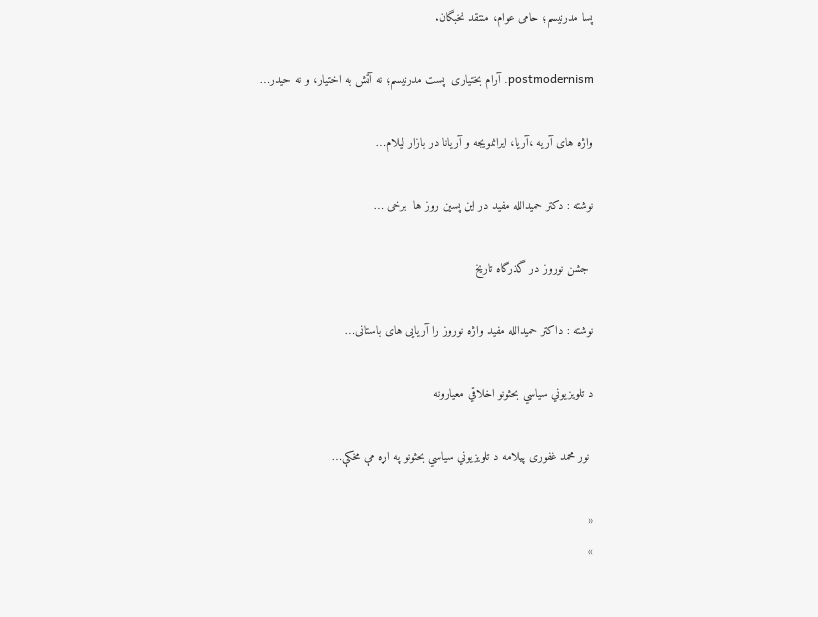پسا مدرنیسم؛ حامی عوام، منتقد نخبگان.

postmodernism. آرام بختیاری  پست مدرنیسم؛ نه آتش به اختیار، و نه حیدر…

واژه های آریه ،آریا، ایرانمویجه و آریانا در بازار لیلام…

نوشته : دکتر حمیدالله مفید در این پسین روز ها  برخی …

 جشن نوروز در گذرگاه تاریخ

نوشته : داکتر حمیدالله مفید واژه نوروز را آریایی های باستانی…

د تلویزیوني سیاسي بحثونو اخلاقي معیارونه

 نور محمد غفوری پیلامه د تلویزیوني سیاسي بحثونو په اړه مې مخکې…

«
»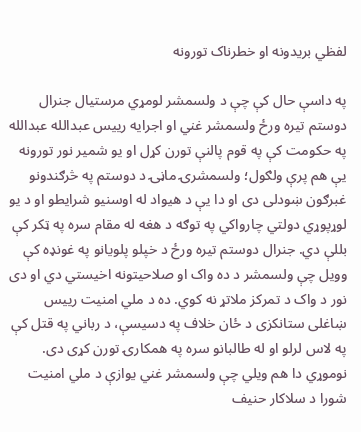لفظي بريدونه او خطرناک تورونه

په داسې حال کې چې د ولسمشر لومړي مرستيال جنرال دوستم تيره ورځ ولسمشر غني او اجرايه رييس عبدالله عبدالله په حکومت کې په قوم پالنې تورن کړل او يو شمير نور تورونه يې هم پرې ولګول؛ ولسمشرۍ ماڼۍ د دوستم په څرګندونو غبرګون ښودلی دی او دا يې د هيواد له اوسنيو شرايطو او د يو لوړپوړي دولتي چارواکي په توګه د هغه له مقام سره په ټکر کې بللې دي. جنرال دوستم تيره ورځ د خپلو پلویانو په غونډه کې وویل چې ولسمشر د ده واک او صلاحیتونه اخیستي دي او دی نور د واک د تمرکز ملاتړ نه کوي. ده د ملي امنیت رييس ښاغلی ستانکزی د ځان خلاف په دسیسې، د رباني په قتل کې په لاس لرلو او له طالبانو سره په همکارۍ تورن کړی دی. نوموړي دا هم ویلي چې ولسمشر غني یوازې د ملي امنیت شورا د سلاکار حنیف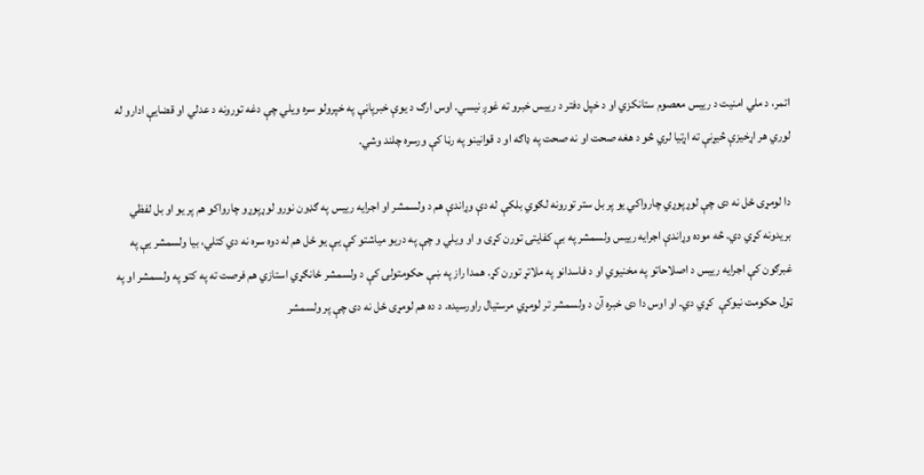اتمر، د ملي امنیت د رييس معصوم ستانکزي او د خپل دفتر د رييس خبرو ته غوږ نیسي. اوس ارګ د يوې خبرپاڼې په خپرولو سره ويلي چې دغه تورونه د عدلي او قضايې ادارو له لوري هر اړخيزې څيړنې ته اړتيا لري څو د هغه صحت او نه صحت په ډاګه او د قوانينو په رڼا کې ورسره چلند وشي.

دا لومړی ځل نه دی چې لوړپوړي چارواکي يو پر بل ستر تورونه لګوي بلکې له دې وړاندې هم د ولسمشر او اجرايه رييس په ګډون نورو لوړپوړو چارواکو هم پر يو او بل لفظي بريدونه کړي دي. څه موده وړاندې اجرايه رييس ولسمشر په بې کفايتۍ تورن کړی و او ويلي و چې په دريو مياشتو کې يې یو ځل هم له دوه سره نه دي کتلي، بیا ولسمشر يې په غبرګون کې اجرايه رييس د اصلاحاتو په مخنيوي او د فاسدانو په ملاتړ تورن کړ. همدا راز په ښې حکومتولۍ کې د ولسمشر ځانګړي استازي هم فرصت ته په کتو په ولسمشر او په ټول حکومت نيوکې  کړي دي. او اوس دا دی خبره آن د ولسمشر تر لومړي مرستيال راورسيده. د ده هم لومړی ځل نه دی چې پر ولسمشر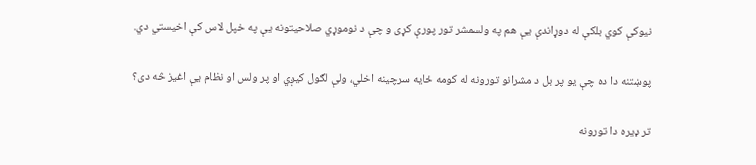نيوکې کوي بلکې له دوړاندې يې هم په ولسمشر تور پورې کړی و چې د نوموړي صلاحيتونه يې په خپل لاس کې اخيستي دي.

پوښتنه دا ده چې يو پر بل د مشرانو تورونه له کومه ځايه سرچينه اخلي، ولې لګول کيږي او پر ولس او نظام يې اغيز څه دی؟

تر ډیره دا تورونه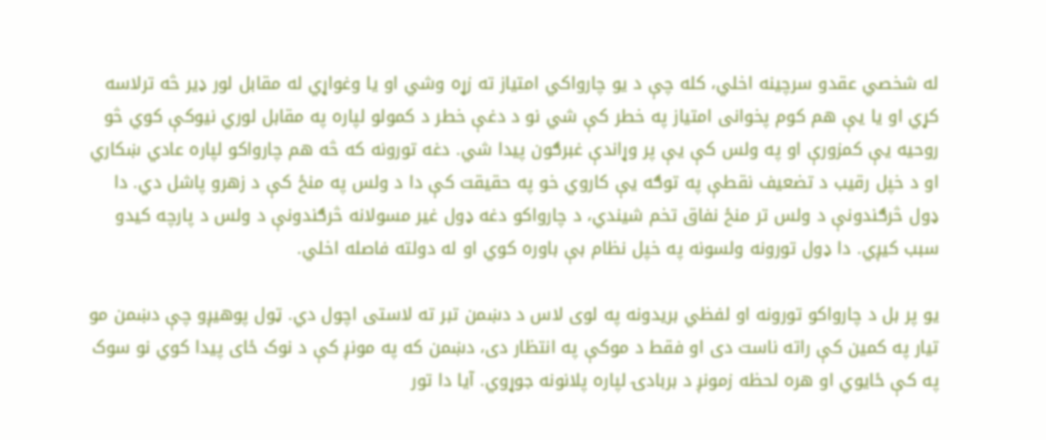له شخصي عقدو سرچينه اخلي، کله چې د يو چارواکي امتياز ته زړه وشي او يا وغواړي له مقابل لور ډير څه ترلاسه کړي او يا يې هم کوم پخوانی امتياز په خطر کې شي نو د دغې خطر د کمولو لپاره په مقابل لوري نيوکې کوي څو روحيه يې کمزورې او په ولس کې يې پر وړاندې غبرګون پيدا شي. دغه تورونه که څه هم چارواکو لپاره عادي ښکاري او د خپل رقيب د تضعيف نقطې په توګه يې کاروي خو په حقيقت کې دا د ولس په منځ کې د زهرو پاشل دي. دا ډول څرګندونې د ولس تر منځ نفاق تخم شيندي، د چارواکو دغه ډول غير مسولانه څرګندونې د ولس د پارچه کيدو سبب کيږي. دا ډول تورونه ولسونه په خپل نظام بې باوره کوي او له دولته فاصله اخلي.

يو پر بل د چارواکو تورونه او لفظي بريدونه په لوی لاس د دښمن تبر ته لاستی اچول دي. ټول پوهيږو چې دښمن مو تيار په کمين کې راته ناست دی او فقط د موکې په انتظار دی، دښمن که په مونږ کې د نوک ځای پيدا کوي نو سوک په کې ځايوي او هره لحظه زمونږ د بربادۍ لپاره پلانونه جوړوي. آيا دا تور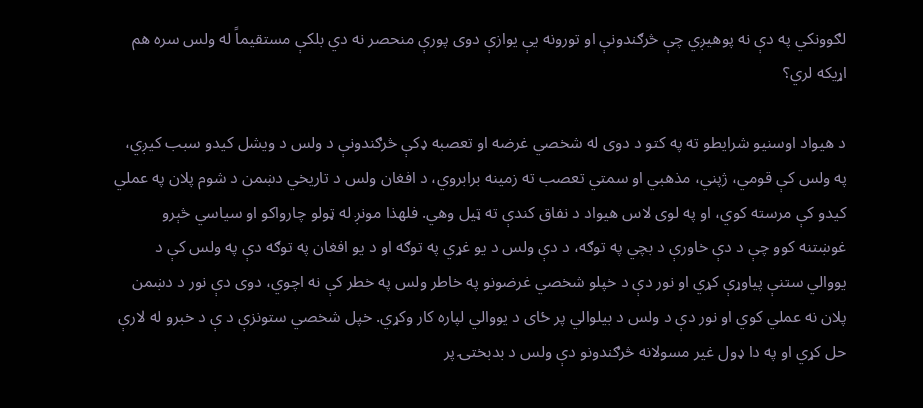لګوونکي په دې نه پوهیږي چې څرګندونې او تورونه يې يوازې دوی پورې منحصر نه دي بلکې مستقيماً له ولس سره هم اړيکه لري؟

د هيواد اوسنيو شرايطو ته په کتو د دوی له شخصي غرضه او تعصبه ډکې څرګندونې د ولس د ويشل کیدو سبب کيږي، په ولس کې قومي، ژپني، مذهبي او سمتي تعصب ته زمينه برابروي، د افغان ولس د تاريخي دښمن د شوم پلان په عملي کيدو کې مرسته کوي، او په لوی لاس هيواد د نفاق کندې ته ټيل وهي. فلهذا مونږ له ټولو چارواکو او سياسي څېرو غوښتنه کوو چې د دې خاورې د بچي په توګه، د دې ولس د يو غړي په توګه او د يو افغان په توګه دې په ولس کې د يووالي ستنې پياوړې کړي او نور دې د خپلو شخصي غرضونو په خاطر ولس په خطر کې نه اچوي، دوی دې نور د دښمن پلان نه عملي کوي او نور دې د ولس د بيلوالي پر ځای د يووالي لپاره کار وکړي. خپل شخصي ستونزې د ې د خبرو له لارې حل کړي او په دا ډول غیر مسولانه څرګندونو دې ولس د بدبختۍ پر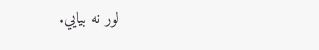لور نه بيايي.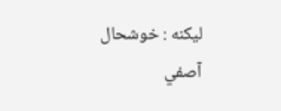لیکنه : خوشحال آصفي